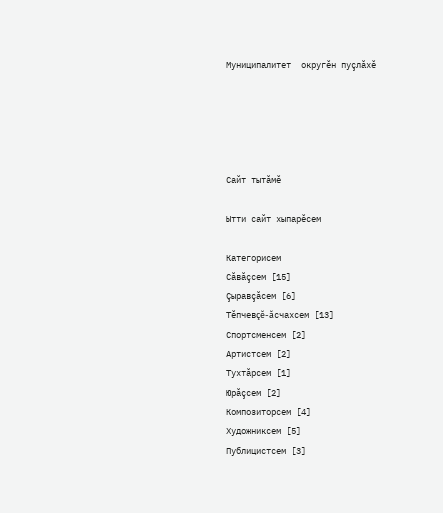Муниципалитет  округĕн пуçлăхĕ





Сайт тытăмĕ

Ытти сайт хыпарĕсем

Категорисем
Сăвăçсем [15]
Çыравçăсем [6]
Тĕпчевçĕ-ăсчахсем [13]
Спортсменсем [2]
Артистсем [2]
Тухтăрсем [1]
Юрăçсем [2]
Композиторсем [4]
Художниксем [5]
Публицистсем [3]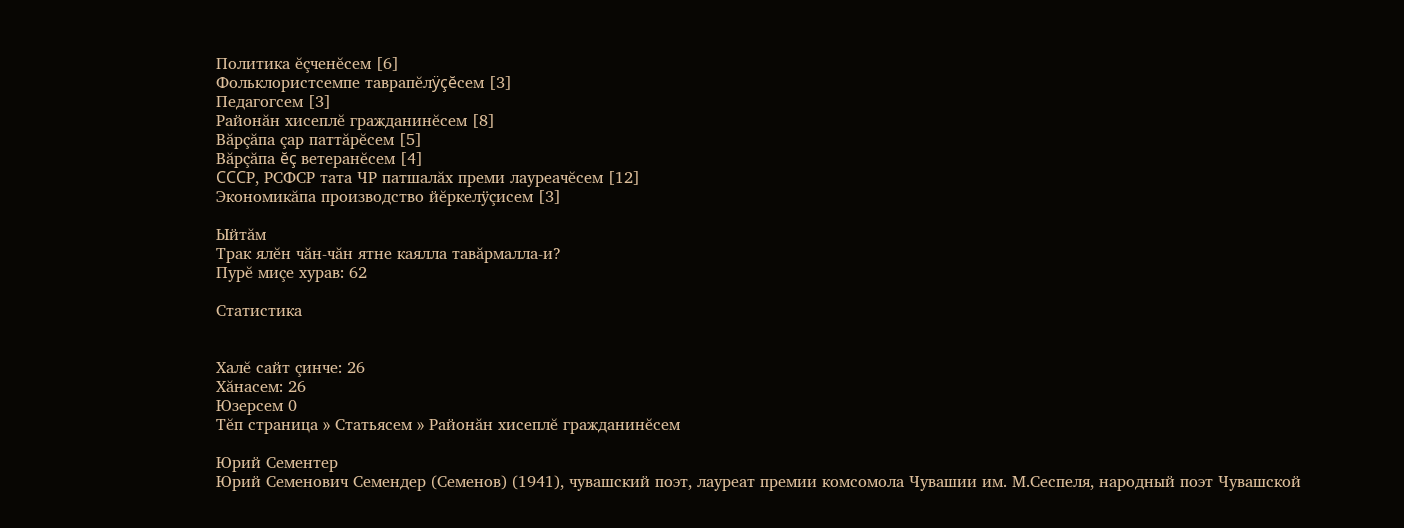Политика ĕçченĕсем [6]
Фольклористсемпе таврапĕлÿçĕсем [3]
Педагогсем [3]
Районăн хисеплĕ гражданинĕсем [8]
Вăрçăпа çар паттăрĕсем [5]
Вăрçăпа ĕç ветеранĕсем [4]
CCCР, РСФСР тата ЧР патшалăх преми лауреачĕсем [12]
Экономикăпа производство йĕркелÿçисем [3]

Ыйтăм
Трак ялĕн чăн-чăн ятне каялла тавăрмалла-и?
Пурĕ миçе хурав: 62

Статистика


Халĕ сайт çинче: 26
Хăнасем: 26
Юзерсем 0
Тĕп страница » Статьясем » Районăн хисеплĕ гражданинĕсем

Юрий Сементер
Юрий Семенович Семендер (Семенов) (1941), чувашский поэт, лауреат премии комсомола Чувашии им. М.Сеспеля, народный поэт Чувашской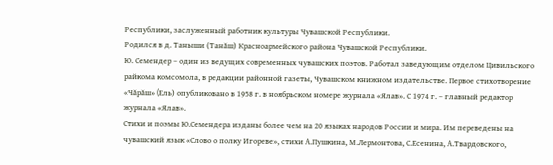Республики, заслуженный работник культуры Чувашской Республики.
Родился в д. Таныши (Танăш) Красноармейского района Чувашской Республики.
Ю. Семендер – один из ведущих современных чувашских поэтов. Работал заведующим отделом Цивильского райкома комсомола, в редакции районной газеты, Чувашском книжном издательстве. Первое стихотворение «Чăрăш» (Eль) опубликовано в 1958 г. в ноябрьском номере журнала «Ялав». С 1974 г. – главный редактор журнала «Ялав».
Стихи и поэмы Ю.Семендера изданы более чем на 20 языках народов России и мира. Им переведены на чувашский язык «Слово о полку Игореве», стихи А.Пушкина, М.Лермонтова, С.Eсенина, А.Твардовского,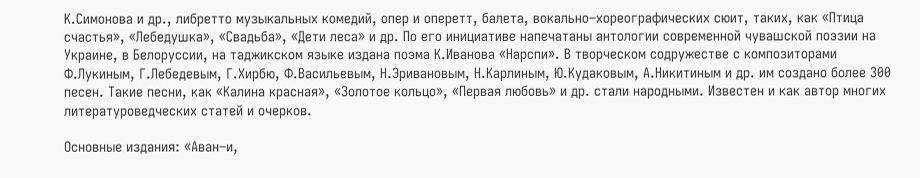К.Симонова и др., либретто музыкальных комедий, опер и оперетт, балета, вокально–хореографических сюит, таких, как «Птица счастья», «Лебедушка», «Свадьба», «Дети леса» и др. По его инициативе напечатаны антологии современной чувашской поэзии на Украине, в Белоруссии, на таджикском языке издана поэма К.Иванова «Нарспи». В творческом содружестве с композиторами Ф.Лукиным, Г.Лебедевым, Г.Хирбю, Ф.Васильевым, Н.Эривановым, Н.Карлиным, Ю.Кудаковым, А.Никитиным и др. им создано более 300 песен. Такие песни, как «Калина красная», «Золотое кольцо», «Первая любовь» и др. стали народными. Известен и как автор многих литературоведческих статей и очерков.

Основные издания: «Аван–и,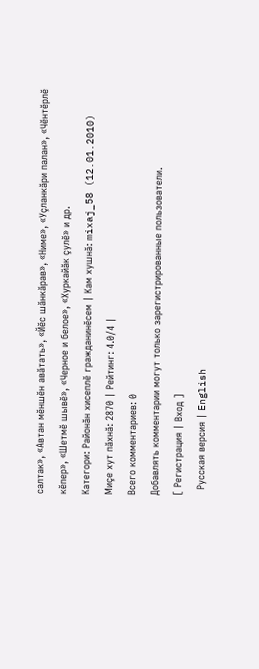салтак», «Автан мĕншĕн авăтать», «Йĕс шăнкăрав», «Ниме», «Уçланкăри палан», «Чĕнтĕрлĕ кĕпер», «Шетмĕ шывĕ», «Черное и белое», «Хуркайăк çулĕ» и др.
Категори: Районăн хисеплĕ гражданинĕсем | Кам хушнă: mixaj_58 (12.01.2010)
Миçе хут пăхнă: 2870 | Рейтинг: 4.0/4 |
Всего комментариев: 0
Добавлять комментарии могут только зарегистрированные пользователи.
[ Регистрация | Вход ]
  Русская версия | English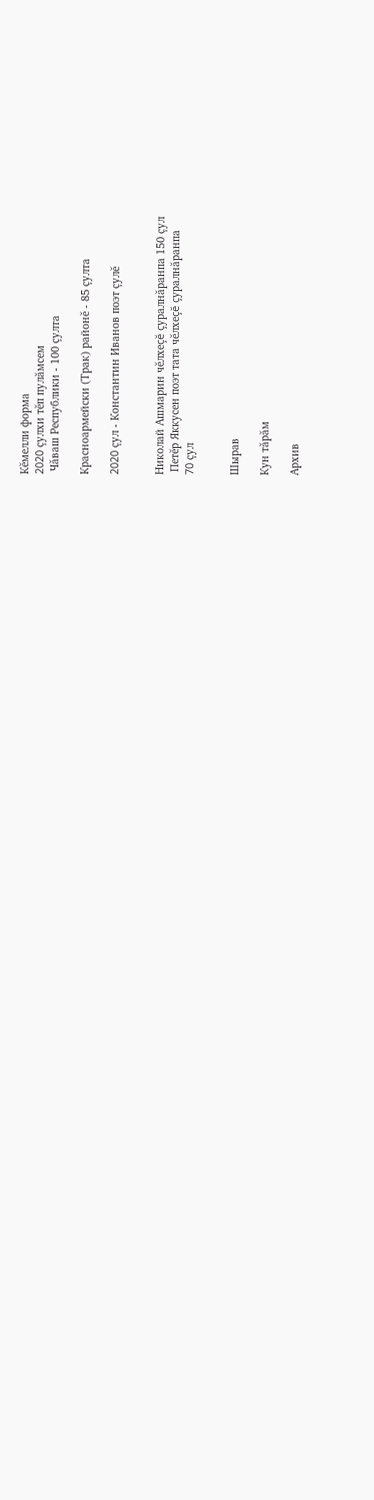Кĕмелли форма
2020 çулхи тĕп пулăмсем
 Чăваш Республики - 100 çулта

Красноармейски (Трак) районĕ - 85 çулта

2020 çул - Константин Иванов поэт çулĕ


Николай Ашмарин чĕлхеçĕ çуралнăранпа 150 çул
 Петĕр Яккусен поэт тата чĕлхеçĕ çуралнăранпа
70 çул


Шырав

Кун тăрăм

Архив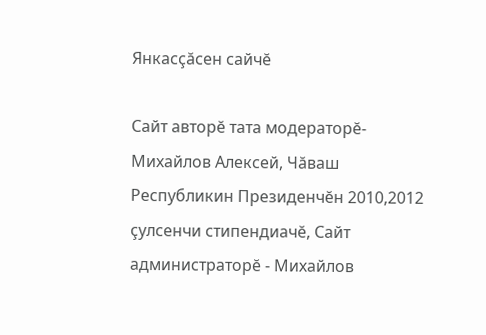Янкасçăсен сайчĕ

Сайт авторĕ тата модераторĕ- Михайлов Алексей, Чăваш Республикин Президенчĕн 2010,2012 çулсенчи стипендиачĕ, Сайт администраторĕ - Михайлов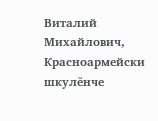Виталий Михайлович, Красноармейски шкулĕнче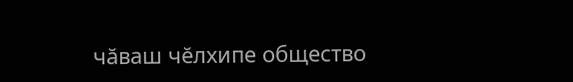чăваш чĕлхипе общество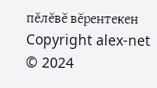пĕлĕвĕ вĕрентекен
Copyright alex-net © 2024